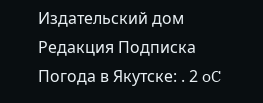Издательский дом Редакция Подписка
Погода в Якутске: . 2 oC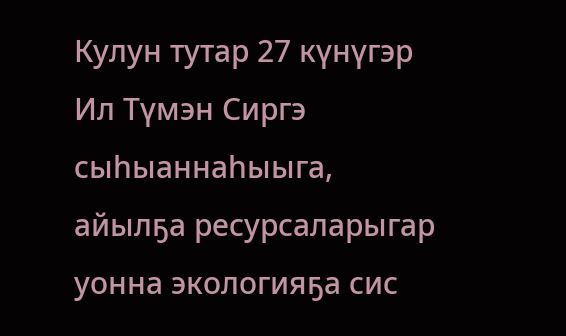Кулун тутар 27 күнүгэр Ил Түмэн Сиргэ сыһыаннаһыыга, айылҕа ресурсаларыгар уонна экологияҕа сис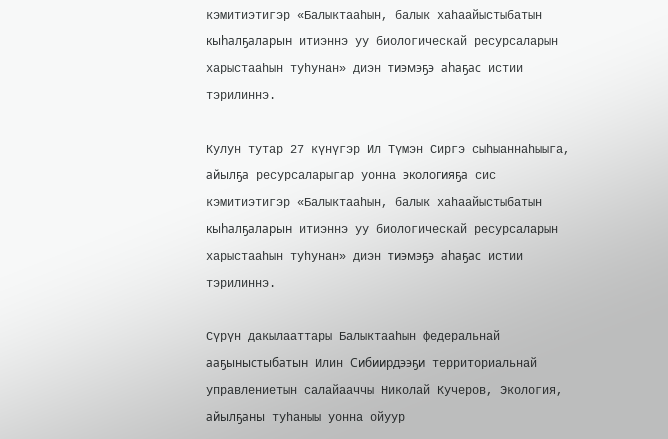кэмитиэтигэр «Балыктааһын, балык хаһаайыстыбатын кыһалҕаларын итиэннэ уу биологическай ресурсаларын харыстааһын туһунан» диэн тиэмэҕэ аһаҕас истии тэрилиннэ.

Кулун тутар 27 күнүгэр Ил Түмэн Сиргэ сыһыаннаһыыга, айылҕа ресурсаларыгар уонна экологияҕа сис кэмитиэтигэр «Балыктааһын, балык хаһаайыстыбатын кыһалҕаларын итиэннэ уу биологическай ресурсаларын харыстааһын туһунан» диэн тиэмэҕэ аһаҕас истии тэрилиннэ.

Сүрүн дакылааттары Балыктааһын федеральнай ааҕыныстыбатын Илин Сибиирдээҕи территориальнай управлениетын салайааччы Николай Кучеров, Экология, айылҕаны туһаныы уонна ойуур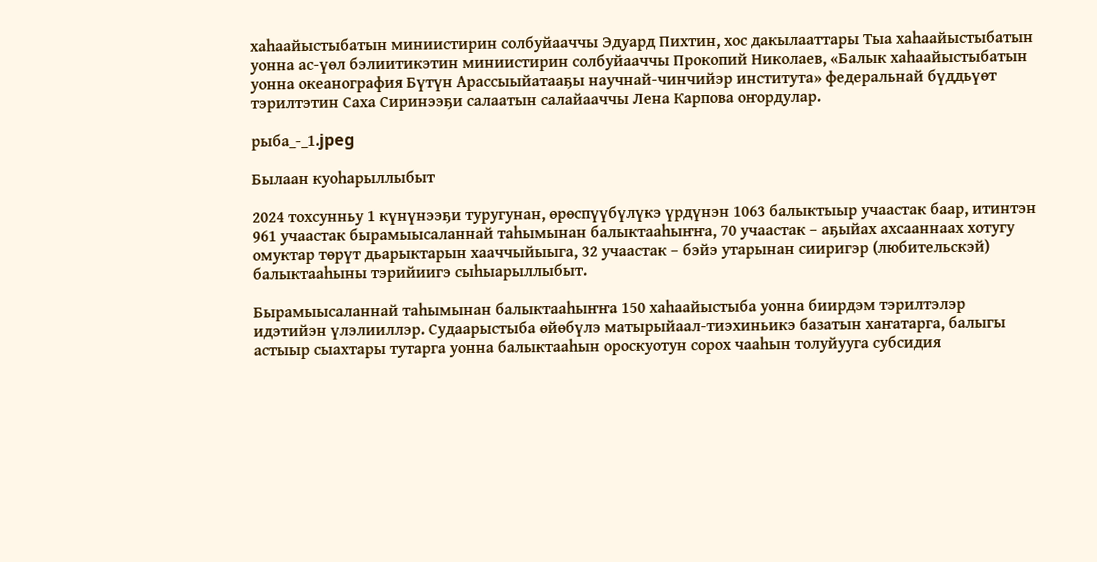хаһаайыстыбатын миниистирин солбуйааччы Эдуард Пихтин, хос дакылааттары Тыа хаһаайыстыбатын уонна ас-үөл бэлиитикэтин миниистирин солбуйааччы Прокопий Николаев, «Балык хаһаайыстыбатын уонна океанография Бүтүн Арассыыйатааҕы научнай-чинчийэр института» федеральнай бүддьүөт тэрилтэтин Саха Сиринээҕи салаатын салайааччы Лена Карпова оҥордулар.

рыба_-_1.jpeg

Былаан куоһарыллыбыт

2024 тохсунньу 1 күнүнээҕи туругунан, өрөспүүбүлүкэ үрдүнэн 1063 балыктыыр учаастак баар, итинтэн 961 учаастак бырамыысаланнай таһымынан балыктааһыҥҥа, 70 учаастак – аҕыйах ахсааннаах хотугу омуктар төрүт дьарыктарын хааччыйыыга, 32 учаастак – бэйэ утарынан сииригэр (любительскэй) балыктааһыны тэрийиигэ сыһыарыллыбыт.

Бырамыысаланнай таһымынан балыктааһыҥҥа 150 хаһаайыстыба уонна биирдэм тэрилтэлэр идэтийэн үлэлииллэр. Судаарыстыба өйөбүлэ матырыйаал-тиэхиньикэ базатын хаҥатарга, балыгы астыыр сыахтары тутарга уонна балыктааһын ороскуотун сорох чааһын толуйууга субсидия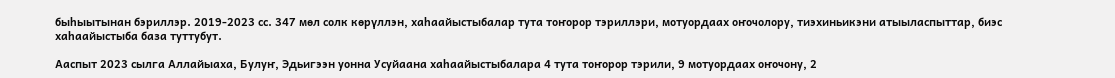быһыытынан бэриллэр. 2019-2023 сс. 347 мөл солк көрүллэн, хаһаайыстыбалар тута тоҥорор тэриллэри, мотуордаах оҥочолору, тиэхиньикэни атыыласпыттар, биэс хаһаайыстыба база туттубут.

Ааспыт 2023 сылга Аллайыаха, Булуҥ, Эдьигээн уонна Усуйаана хаһаайыстыбалара 4 тута тоҥорор тэрили, 9 мотуордаах оҥочону, 2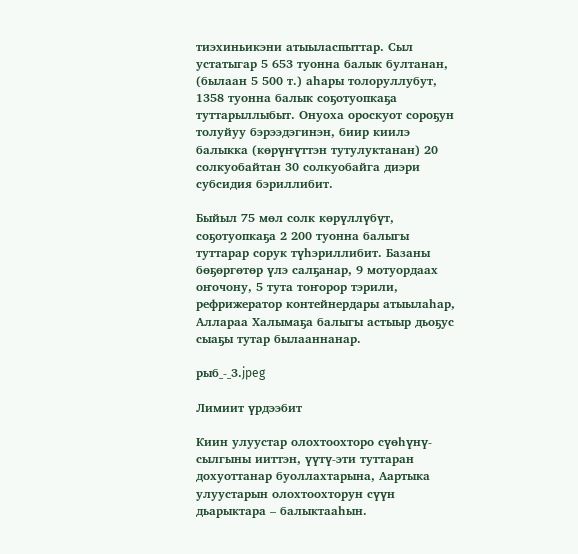тиэхиньикэни атыыласпыттар. Сыл устатыгар 5 653 туонна балык бултанан, (былаан 5 500 т.) аһары толоруллубут, 1358 туонна балык соҕотуопкаҕа туттарыллыбыт. Онуоха ороскуот сороҕун толуйуу бэрээдэгинэн, биир киилэ балыкка (көрүҥүттэн тутулуктанан) 20 солкуобайтан 30 солкуобайга диэри субсидия бэриллибит.

Быйыл 75 мөл солк көрүллүбүт, соҕотуопкаҕа 2 200 туонна балыгы туттарар сорук түһэриллибит. Базаны бөҕөргөтөр үлэ салҕанар, 9 мотуордаах оҥочону, 5 тута тоҥорор тэрили, рефрижератор контейнердары атыылаһар, Аллараа Халымаҕа балыгы астыыр дьоҕус сыаҕы тутар былааннанар.

рыб_-_3.jpeg

Лимиит үрдээбит

Киин улуустар олохтоохторо сүөһүнү-сылгыны ииттэн, үүтү-эти туттаран дохуоттанар буоллахтарына, Аартыка улуустарын олохтоохторун сүүн дьарыктара – балыктааһын.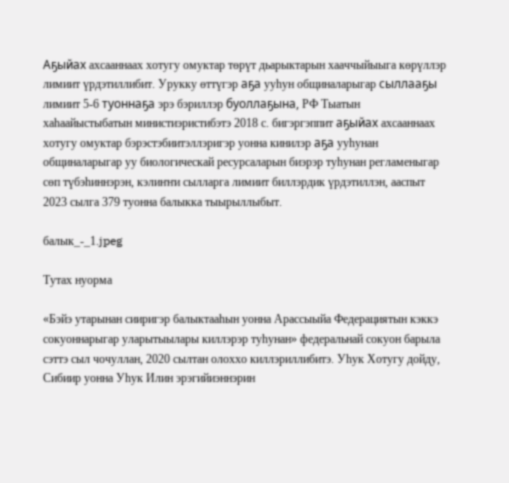Аҕыйах ахсааннаах хотугу омуктар төрүт дьарыктарын хааччыйыыга көрүллэр лимиит үрдэтиллибит. Урукку өттүгэр аҕа ууһун общиналарыгар сыллааҕы лимиит 5-6 туоннаҕа эрэ бэриллэр буоллаҕына, РФ Тыатын хаһаайыстыбатын министиэристибэтэ 2018 с. бигэргэппит аҕыйах ахсааннаах хотугу омуктар бэрэстэбиитэллэригэр уонна кинилэр аҕа ууһунан общиналарыгар уу биологическай ресурсаларын биэрэр туһунан регламеныгар сөп түбэһиннэрэн, кэлиҥҥи сылларга лимиит биллэрдик үрдэтиллэн, ааспыт 2023 сылга 379 туонна балыкка тыырыллыбыт.

балык_-_1.jpeg

Тутах нуорма

«Бэйэ утарынан сииригэр балыктааһын уонна Арассыыйа Федерациятын кэккэ сокуоннарыгар уларытыылары киллэрэр туһунан» федеральнай сокуон барыла сэттэ сыл чочуллан, 2020 сылтан олоххо киллэриллибитэ. Уһук Хотугу дойду, Сибиир уонна Уһук Илин эрэгийиэннэрин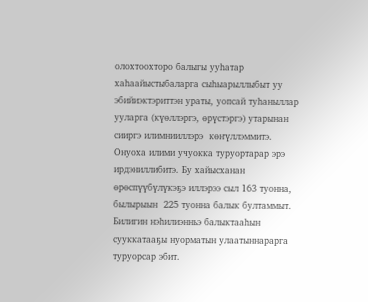олохтоохторо балыгы ууһатар хаһаайыстыбаларга сыһыарыллыбыт уу эбийиэктэриттэн ураты, уопсай туһаныллар ууларга (күөллэргэ, өрүстэргэ) утарынан сииргэ илимнииллэрэ  көҥүллэммитэ. Онуоха илими учуокка туруортарар эрэ ирдэниллибитэ. Бу хайысханан өрөспүүбүлүкэҕэ иллэрээ сыл 163 туонна, былырыын  225 туонна балык бултаммыт. Билигин нэһилиэнньэ балыктааһын сууккатааҕы нуорматын улаатыннарарга туруорсар эбит.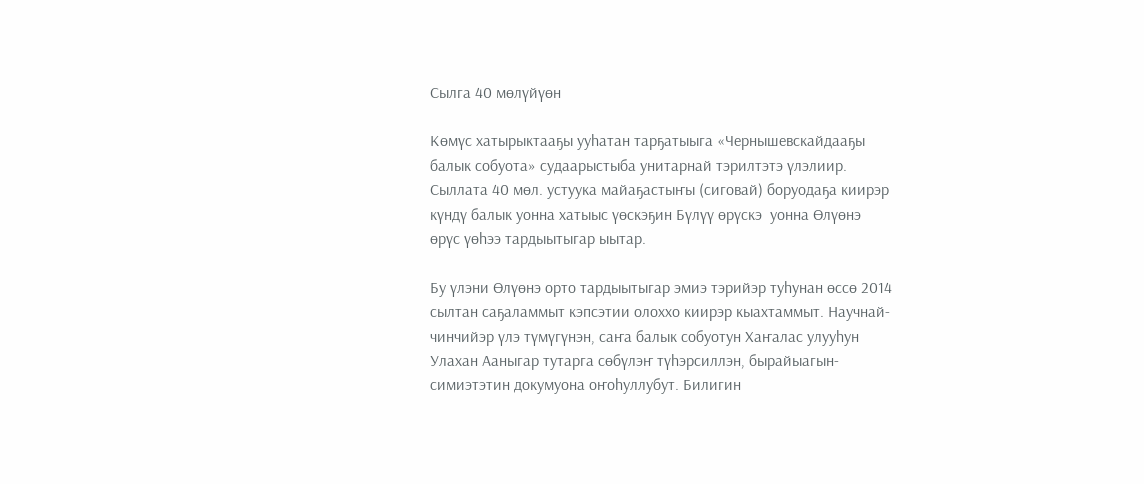Сылга 40 мөлүйүөн

Көмүс хатырыктааҕы ууһатан тарҕатыыга «Чернышевскайдааҕы балык собуота» судаарыстыба унитарнай тэрилтэтэ үлэлиир. Сыллата 40 мөл. устуука майаҕастыҥы (сиговай) боруодаҕа киирэр күндү балык уонна хатыыс үөскэҕин Бүлүү өрүскэ  уонна Өлүөнэ өрүс үөһээ тардыытыгар ыытар.

Бу үлэни Өлүөнэ орто тардыытыгар эмиэ тэрийэр туһунан өссө 2014 сылтан саҕаламмыт кэпсэтии олоххо киирэр кыахтаммыт. Научнай-чинчийэр үлэ түмүгүнэн, саҥа балык собуотун Хаҥалас улууһун Улахан Ааныгар тутарга сөбүлэҥ түһэрсиллэн, бырайыагын-симиэтэтин докумуона оҥоһуллубут. Билигин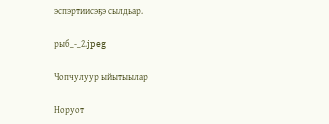эспэртиисэҕэ сылдьар.

рыб_-_2.jpeg

Чопчулуур ыйытыылар

Норуот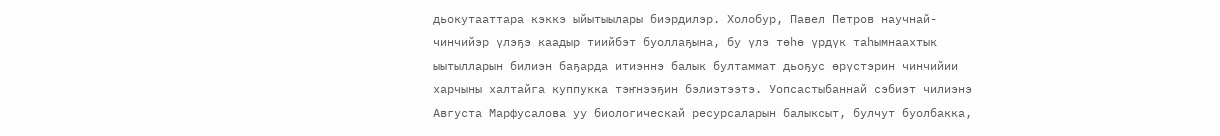дьокутааттара кэккэ ыйытыылары биэрдилэр. Холобур, Павел Петров научнай-чинчийэр үлэҕэ каадыр тиийбэт буоллаҕына, бу үлэ төһө үрдүк таһымнаахтык ыытылларын билиэн баҕарда итиэннэ балык бултаммат дьоҕус өрүстэрин чинчийии харчыны халтайга куппукка тэҥнээҕин бэлиэтээтэ. Уопсастыбаннай сэбиэт чилиэнэ Августа Марфусалова уу биологическай ресурсаларын балыксыт, булчут буолбакка,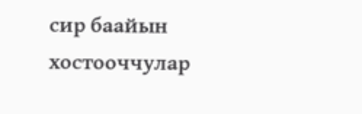сир баайын хостооччулар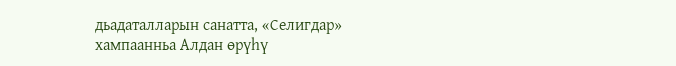дьадаталларын санатта, «Селигдар» хампаанньа Алдан өрүһү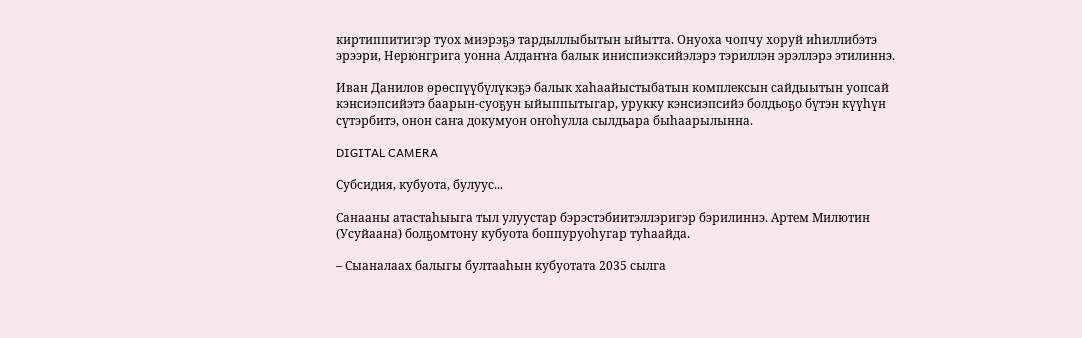киртиппитигэр туох миэрэҕэ тардыллыбытын ыйытта. Онуоха чопчу хоруй иһиллибэтэ эрээри, Нерюнгрига уонна Алдаҥҥа балык иниспиэксийэлэрэ тэриллэн эрэллэрэ этилиннэ.

Иван Данилов өрөспүүбүлүкэҕэ балык хаһаайыстыбатын комплексын сайдыытын уопсай кэнсиэпсийэтэ баарын-суоҕун ыйыппытыгар, урукку кэнсиэпсийэ болдьоҕо бүтэн күүһүн сүтэрбитэ, онон саҥа докумуон оҥоһулла сылдьара быһаарылынна.

DIGITAL CAMERA

Субсидия, кубуота, булуус...

Санааны атастаһыыга тыл улуустар бэрэстэбиитэллэригэр бэрилиннэ. Артем Милютин (Усуйаана) болҕомтону кубуота боппуруоһугар туһаайда.

– Сыаналаах балыгы бултааһын кубуотата 2035 сылга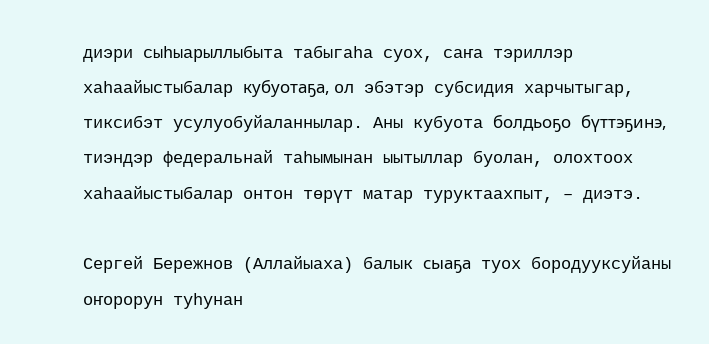диэри сыһыарыллыбыта табыгаһа суох, саҥа тэриллэр хаһаайыстыбалар кубуотаҕа, ол эбэтэр субсидия харчытыгар, тиксибэт усулуобуйаланнылар. Аны кубуота болдьоҕо бүттэҕинэ, тиэндэр федеральнай таһымынан ыытыллар буолан, олохтоох хаһаайыстыбалар онтон төрүт матар туруктаахпыт, – диэтэ.

Сергей Бережнов (Аллайыаха) балык сыаҕа туох бородууксуйаны оҥорорун туһунан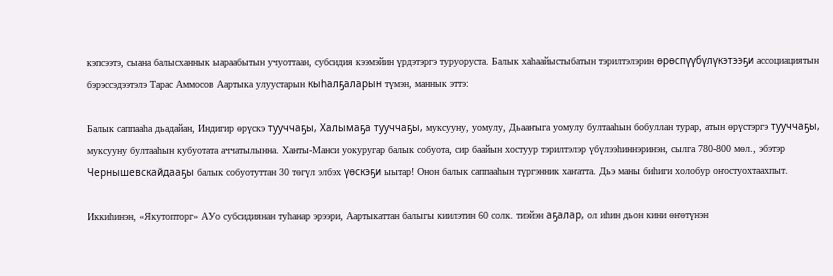кэпсээтэ, сыана балысханнык ыараабытын учуоттаан, субсидия кээмэйин үрдэтэргэ туруоруста. Балык хаһаайыстыбатын тэрилтэлэрин өрөспүүбүлүкэтээҕи ассоциациятын бэрэссэдээтэлэ Тарас Аммосов Аартыка улуустарын кыһалҕаларын түмэн, маннык эттэ:

Балык саппааһа дьадайан, Индигир өрүскэ тууччаҕы, Халымаҕа тууччаҕы, муксууну, уомулу, Дьааҥыга уомулу бултааһын бобуллан турар, атын өрүстэргэ тууччаҕы, муксууну бултааһын кубуотата аччатылынна. Ханты-Манси уокуругар балык собуота, сир баайын хостуур тэрилтэлэр үбүлээһиннэринэн, сылга 780-800 мөл., эбэтэр Чернышевскайдааҕы балык собуотуттан 30 төгүл элбэх үөскэҕи ыытар! Онон балык саппааһын түргэнник хаҥатта. Дьэ маны биһиги холобур оҥостуохтаахпыт.

Иккиһинэн, «Якутопторг» АУо субсидиянан туһанар эрээри, Аартыкаттан балыгы киилэтин 60 солк. тиэйэн аҕалар, ол иһин дьон кини өҥөтүнэн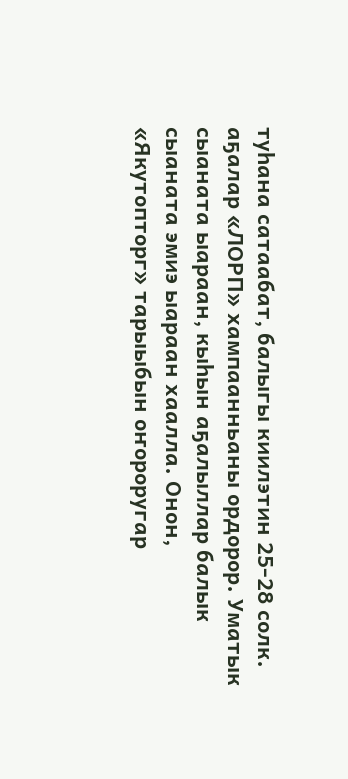туһана сатаабат, балыгы киилэтин 25-28 солк. аҕалар «ЛОРП» хампаанньаны ордорор. Уматык сыаната ыараан, кыһын аҕалыллар балык сыаната эмиэ ыараан хаалла. Онон, «Якутопторг» тарыыбын оҥороругар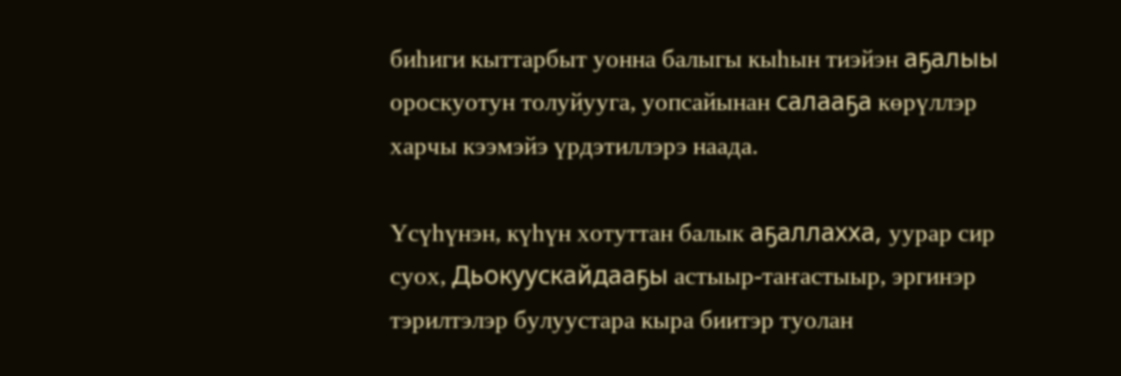биһиги кыттарбыт уонна балыгы кыһын тиэйэн аҕалыы ороскуотун толуйууга, уопсайынан салааҕа көрүллэр харчы кээмэйэ үрдэтиллэрэ наада.

Үсүһүнэн, күһүн хотуттан балык аҕаллахха, уурар сир суох, Дьокуускайдааҕы астыыр-таҥастыыр, эргинэр тэрилтэлэр булуустара кыра биитэр туолан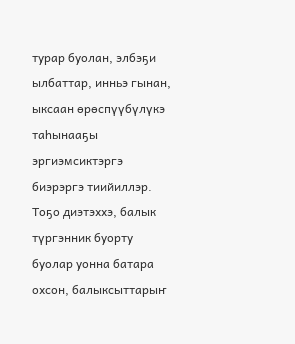турар буолан, элбэҕи ылбаттар, инньэ гынан, ыксаан өрөспүүбүлүкэ таһынааҕы эргиэмсиктэргэ биэрэргэ тиийиллэр. Тоҕо диэтэххэ, балык түргэнник буорту буолар уонна батара охсон, балыксыттарыҥ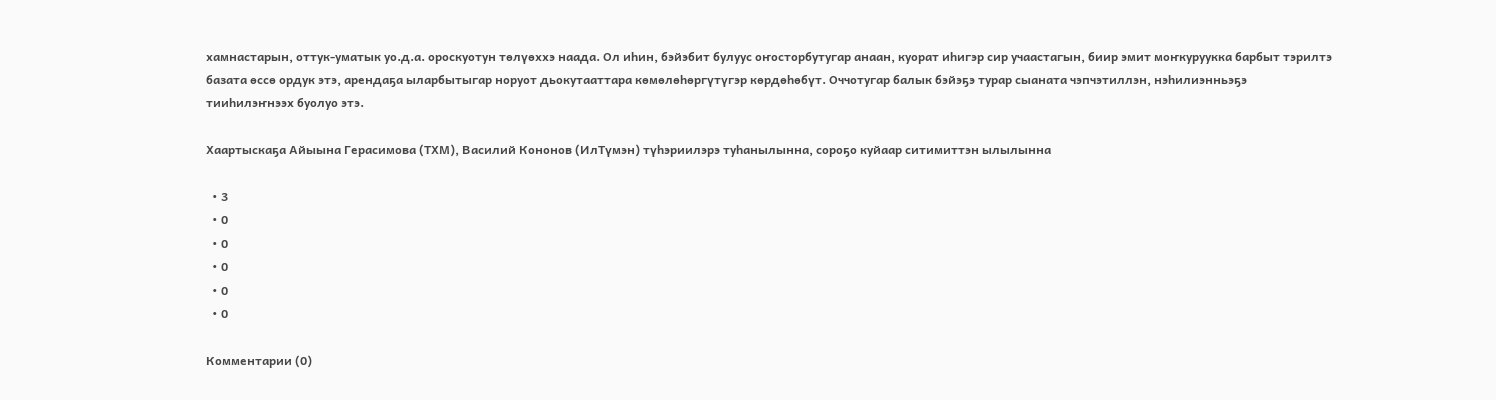хамнастарын, оттук-уматык уо.д.а. ороскуотун төлүөххэ наада. Ол иһин, бэйэбит булуус оҥосторбутугар анаан, куорат иһигэр сир учаастагын, биир эмит моҥкуруукка барбыт тэрилтэ базата өссө ордук этэ, арендаҕа ыларбытыгар норуот дьокутааттара көмөлөһөргүтүгэр көрдөһөбүт. Оччотугар балык бэйэҕэ турар сыаната чэпчэтиллэн, нэһилиэнньэҕэ тииһилэҥнээх буолуо этэ.

Хаартыскаҕа Айыына Герасимова (ТХМ), Василий Кононов (ИлТүмэн) түһэриилэрэ туһанылынна, сороҕо куйаар ситимиттэн ылылынна

  • 3
  • 0
  • 0
  • 0
  • 0
  • 0

Комментарии (0)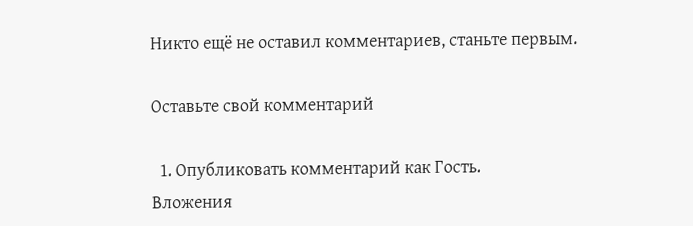Никто ещё не оставил комментариев, станьте первым.

Оставьте свой комментарий

  1. Опубликовать комментарий как Гость.
Вложения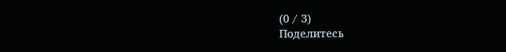(0 / 3)
Поделитесь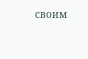своим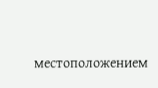местоположением